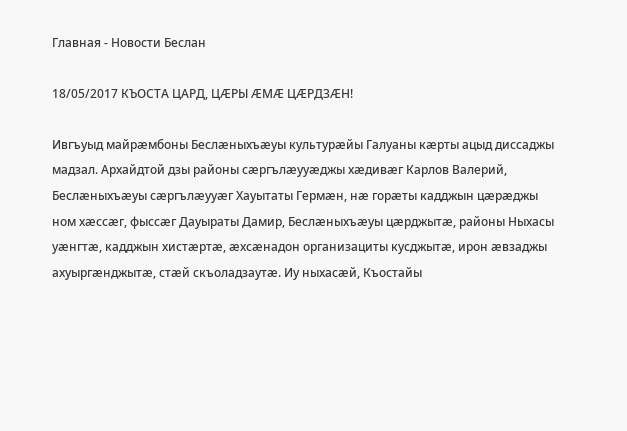Главная - Новости Беслан

18/05/2017 КЪОСТА ЦАРД, ЦÆРЫ ÆМÆ ЦÆРДЗÆН!

Ивгъуыд майрæмбоны Беслæныхъæуы культурæйы Галуаны кæрты ацыд диссаджы мадзал. Архайдтой дзы районы сæргълæууæджы хæдивæг Карлов Валерий, Беслæныхъæуы сæргълæууæг Хауытаты Гермæн, нæ горæты кадджын цæрæджы ном хæссæг, фыссæг Дауыраты Дамир, Беслæныхъæуы цæрджытæ, районы Ныхасы уæнгтæ, кадджын хистæртæ, æхсæнадон организациты кусджытæ, ирон æвзаджы ахуыргæнджытæ, стæй скъоладзаутæ. Иу ныхасæй, Къостайы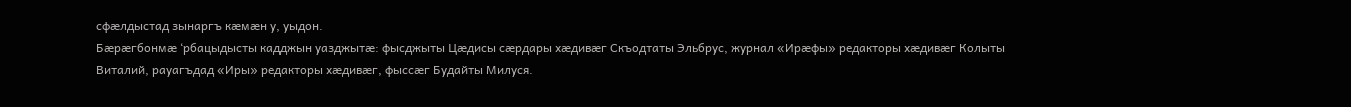сфæлдыстад зынаргъ кæмæн у, уыдон.
Бæрæгбонмæ ‘рбацыдысты кадджын уазджытæ: фысджыты Цæдисы сæрдары хæдивæг Скъодтаты Эльбрус, журнал «Ирæфы» редакторы хæдивæг Колыты Виталий, рауагъдад «Иры» редакторы хæдивæг, фыссæг Будайты Милуся.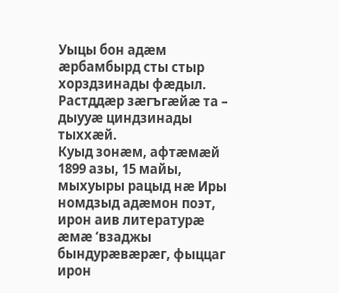Уыцы бон адæм æрбамбырд сты стыр хорздзинады фæдыл. Растддæр зæгъгæйæ та – дыууæ циндзинады тыххæй.
Куыд зонæм, афтæмæй 1899 азы, 15 майы, мыхуыры рацыд нæ Иры номдзыд адæмон поэт, ирон аив литературæ æмæ ‘взаджы бындурæвæрæг, фыццаг ирон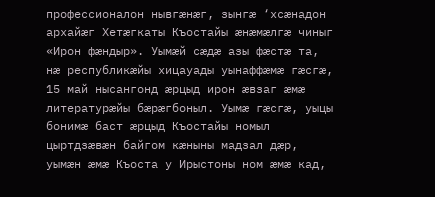профессионалон нывгæнæг, зынгæ ‘хсæнадон архайæг Хетæгкаты Къостайы æнæмæлгæ чиныг «Ирон фæндыр». Уымæй сæдæ азы фæстæ та, нæ республикæйы хицауады уынаффæмæ гæсгæ, 15 май нысангонд æрцыд ирон æвзаг æмæ литературæйы бæрæгбоныл. Уымæ гæсгæ, уыцы бонимæ баст æрцыд Къостайы номыл цыртдзæвæн байгом кæныны мадзал дæр, уымæн æмæ Къоста у Ирыстоны ном æмæ кад,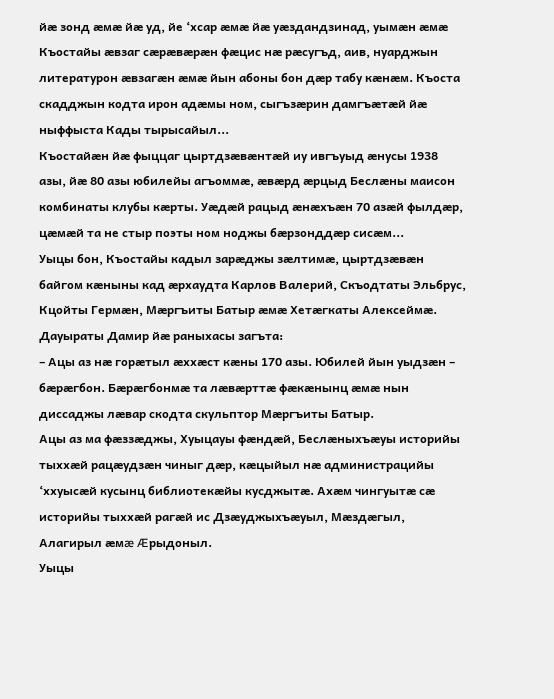йæ зонд æмæ йæ уд, йе ‘хсар æмæ йæ уæздандзинад, уымæн æмæ Къостайы æвзаг сæрæвæрæн фæцис нæ рæсугъд, аив, нуарджын литературон æвзагæн æмæ йын абоны бон дæр табу кæнæм. Къоста скадджын кодта ирон адæмы ном, сыгъзæрин дамгъæтæй йæ ныффыста Кады тырысайыл...
Къостайæн йæ фыццаг цыртдзæвæнтæй иу ивгъуыд æнусы 1938 азы, йæ 80 азы юбилейы агъоммæ, æвæрд æрцыд Беслæны маисон комбинаты клубы кæрты. Уæдæй рацыд æнæхъæн 70 азæй фылдæр, цæмæй та не стыр поэты ном ноджы бæрзонддæр сисæм...
Уыцы бон, Къостайы кадыл зарæджы зæлтимæ, цыртдзæвæн байгом кæныны кад æрхаудта Карлов Валерий, Скъодтаты Эльбрус, Кцойты Гермæн, Мæргъиты Батыр æмæ Хетæгкаты Алексеймæ.
Дауыраты Дамир йæ раныхасы загъта:
– Ацы аз нæ горæтыл æххæст кæны 170 азы. Юбилей йын уыдзæн – бæрæгбон. Бæрæгбонмæ та лæвæрттæ фæкæнынц æмæ нын диссаджы лæвар скодта скульптор Мæргъиты Батыр.
Ацы аз ма фæззæджы, Хуыцауы фæндæй, Беслæныхъæуы историйы тыххæй рацæудзæн чиныг дæр, кæцыйыл нæ администрацийы ‘ххуысæй кусынц библиотекæйы кусджытæ. Ахæм чингуытæ сæ историйы тыххæй рагæй ис Дзæуджыхъæуыл, Мæздæгыл, Алагирыл æмæ Æрыдоныл.
Уыцы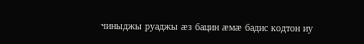чиныджы руаджы æз бацин æмæ бадис кодтон иу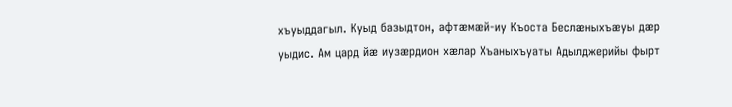хъуыддагыл. Куыд базыдтон, афтæмæй-иу Къоста Беслæныхъæуы дæр уыдис. Ам цард йæ иузæрдион хæлар Хъаныхъуаты Адылджерийы фырт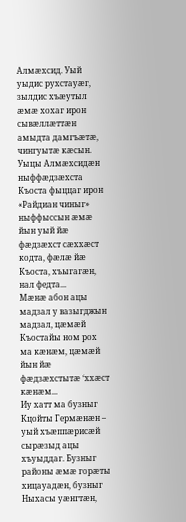Алмæхсид. Уый уыдис рухстауæг, зылдис хъæутыл æмæ хохаг ирон сывæллæттæн амыдта дамгъæтæ, чингуытæ кæсын. Уыцы Алмæхсидæн ныффæдзæхста Къоста фыццаг ирон «Райдиан чиныг» ныффыссын æмæ йын уый йæ фæдзæхст сæххæст кодта, фæлæ йæ Къоста, хъыгагæн, нал федта...
Мæнæ абон ацы мадзал у вазыгджын мадзал, цæмæй Къостайы ном рох ма кæнæм, цæмæй йын йæ фæдзæхстытæ ‘ххæст кæнæм...
Иу хатт ма бузныг Кцойты Гермæнæн – уый хъæппæрисæй сырæзыд ацы хъуыддаг. Бузныг районы æмæ горæты хицауадæн, бузныг Ныхасы уæнгтæн,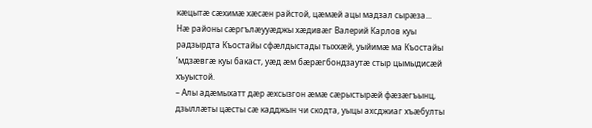кæцытæ сæхимæ хæсæн райстой, цæмæй ацы мадзал сырæза...
Нæ районы сæргълæууæджы хæдивæг Валерий Карлов куы радзырдта Къостайы сфæлдыстады тыххæй, уыйимæ ма Къостайы ‘мдзæвгæ куы бакаст, уæд æм бæрæгбондзаутæ стыр цымыдисæй хъуыстой.
– Алы адæмыхатт дæр æхсызгон æмæ сæрыстырæй фæзæгъынц, дзыллæты цæсты сæ кадджын чи скодта, уыцы ахсджиаг хъæбулты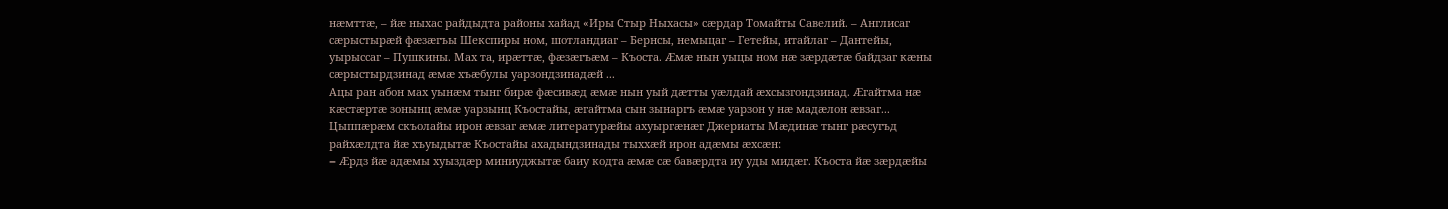нæмттæ, – йæ ныхас райдыдта районы хайад «Иры Стыр Ныхасы» сæрдар Томайты Савелий. – Англисаг сæрыстырæй фæзæгъы Шекспиры ном, шотландиаг – Бернсы, немыцаг – Гетейы, итайлаг – Дантейы, уырыссаг – Пушкины. Мах та, ирæттæ, фæзæгъæм – Къоста. Æмæ нын уыцы ном нæ зæрдæтæ байдзаг кæны сæрыстырдзинад æмæ хъæбулы уарзондзинадæй ...
Ацы ран абон мах уынæм тынг бирæ фæсивæд æмæ нын уый дæтты уæлдай æхсызгондзинад. Æгайтма нæ кæстæртæ зонынц æмæ уарзынц Къостайы, æгайтма сын зынаргъ æмæ уарзон у нæ мадæлон æвзаг...
Цыппæрæм скъолайы ирон æвзаг æмæ литературæйы ахуыргæнæг Джериаты Мæдинæ тынг рæсугъд райхæлдта йæ хъуыдытæ Къостайы ахадындзинады тыххæй ирон адæмы æхсæн:
– Æрдз йæ адæмы хуыздæр миниуджытæ баиу кодта æмæ сæ бавæрдта иу уды мидæг. Къоста йæ зæрдæйы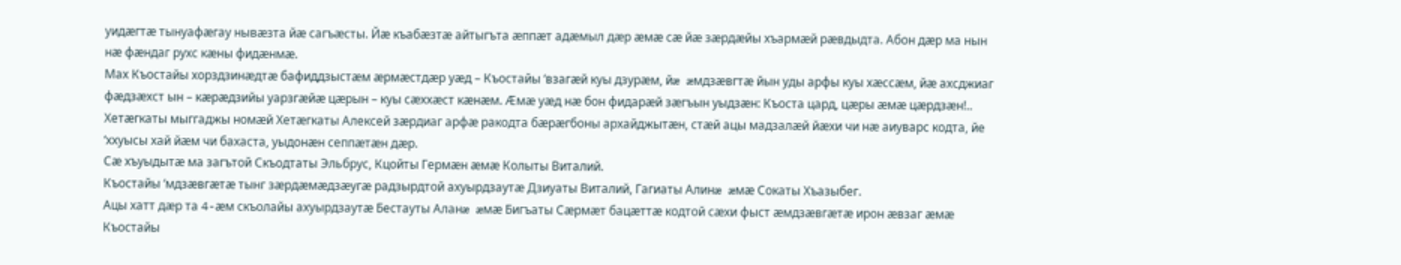уидæгтæ тынуафæгау нывæзта йæ сагъæсты. Йæ къабæзтæ айтыгъта æппæт адæмыл дæр æмæ сæ йæ зæрдæйы хъармæй рæвдыдта. Абон дæр ма нын нæ фæндаг рухс кæны фидæнмæ.
Мах Къостайы хорздзинæдтæ бафиддзыстæм æрмæстдæр уæд – Къостайы ‘взагæй куы дзурæм, йæ æмдзæвгтæ йын уды арфы куы хæссæм, йæ ахсджиаг фæдзæхст ын – кæрæдзийы уарзгæйæ цæрын – куы сæххæст кæнæм. Æмæ уæд нæ бон фидарæй зæгъын уыдзæн: Къоста цард, цæры æмæ цæрдзæн!..
Хетæгкаты мыггаджы номæй Хетæгкаты Алексей зæрдиаг арфæ ракодта бæрæгбоны архайджытæн, стæй ацы мадзалæй йæхи чи нæ аиуварс кодта, йе ‘ххуысы хай йæм чи бахаста, уыдонæн сеппæтæн дæр.
Сæ хъуыдытæ ма загътой Скъодтаты Эльбрус, Кцойты Гермæн æмæ Колыты Виталий.
Къостайы ‘мдзæвгæтæ тынг зæрдæмæдзæугæ радзырдтой ахуырдзаутæ Дзиуаты Виталий, Гагиаты Алинæ æмæ Сокаты Хъазыбег.
Ацы хатт дæр та 4-æм скъолайы ахуырдзаутæ Бестауты Аланæ æмæ Бигъаты Сæрмæт бацæттæ кодтой сæхи фыст æмдзæвгæтæ ирон æвзаг æмæ Къостайы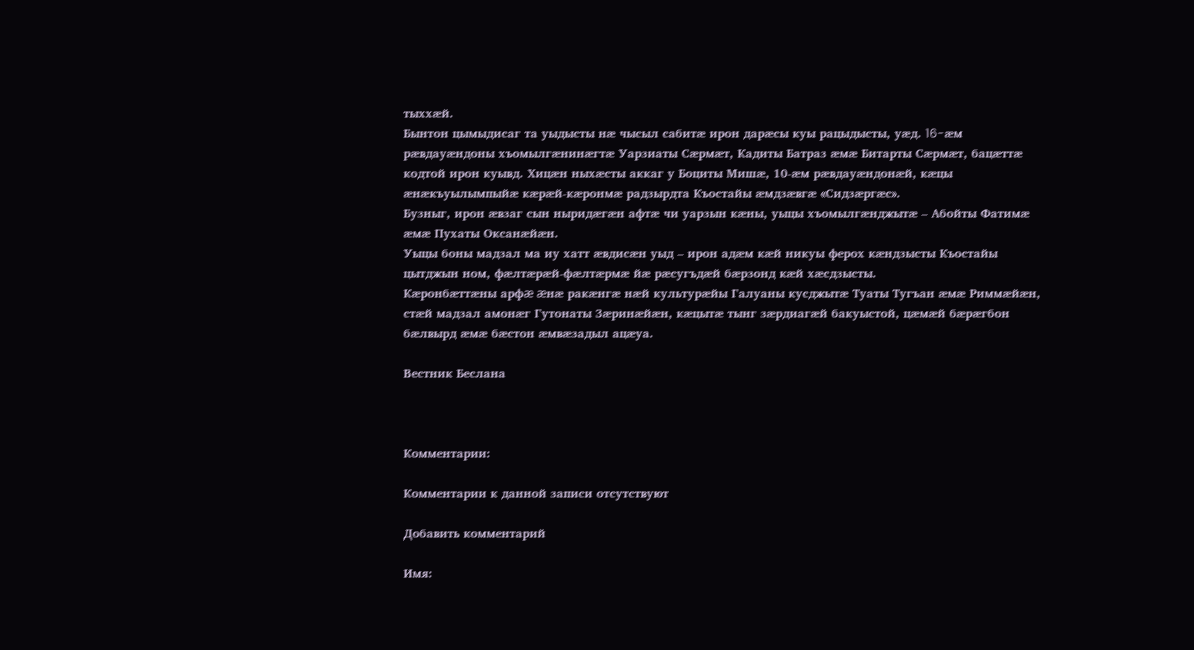тыххæй.
Бынтон цымыдисаг та уыдысты нæ чысыл сабитæ ирон дарæсы куы рацыдысты, уæд. 16-æм рæвдауæндоны хъомылгæнинæгтæ Уарзиаты Сæрмæт, Кадиты Батраз æмæ Битарты Сæрмæт, бацæттæ кодтой ирон куывд. Хицæн ныхæсты аккаг у Боциты Мишæ, 10-æм рæвдауæндонæй, кæцы æнæкъуылымпыйæ кæрæй-кæронмæ радзырдта Къостайы æмдзæвгæ «Сидзæргæс».
Бузныг, ирон æвзаг сын ныридæгæн афтæ чи уарзын кæны, уыцы хъомылгæнджытæ – Абойты Фатимæ æмæ Пухаты Оксанæйæн.
Уыцы боны мадзал ма иу хатт æвдисæн уыд – ирон адæм кæй никуы ферох кæндзысты Къостайы цытджын ном, фæлтæрæй-фæлтæрмæ йæ рæсугъдæй бæрзонд кæй хæсдзысты.
Кæронбæттæны арфæ æнæ ракæнгæ нæй культурæйы Галуаны кусджытæ Туаты Тугъан æмæ Риммæйæн, стæй мадзал амонæг Гутонаты Зæринæйæн, кæцытæ тынг зæрдиагæй бакуыстой, цæмæй бæрæгбон бæлвырд æмæ бæстон æмвæзадыл ацæуа.

Вестник Беслана



Комментарии:

Комментарии к данной записи отсутствуют

Добавить комментарий

Имя: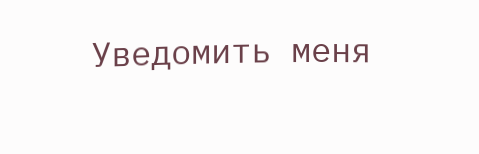Уведомить меня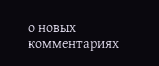о новых комментариях